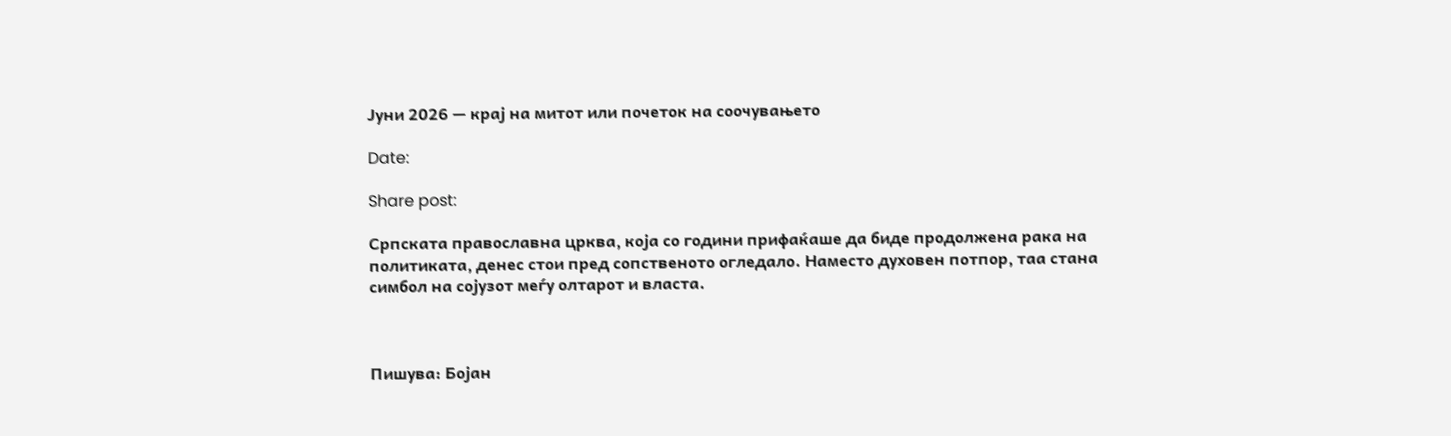Јуни 2026 — крај на митот или почеток на соочувањето

Date:

Share post:

Српската православна црква, која со години прифаќаше да биде продолжена рака на политиката, денес стои пред сопственото огледало. Наместо духовен потпор, таа стана симбол на сојузот меѓу олтарот и власта.



Пишува: Бојан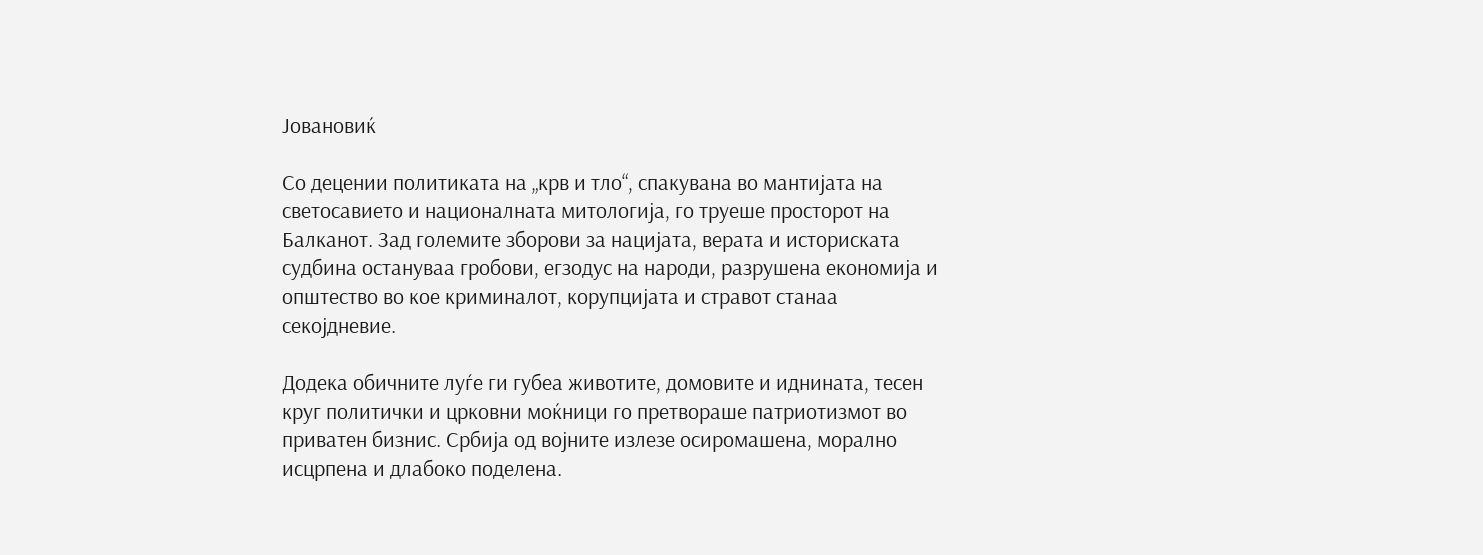Јовановиќ

Со децении политиката на „крв и тло“, спакувана во мантијата на светосавието и националната митологија, го труеше просторот на Балканот. Зад големите зборови за нацијата, верата и историската судбина остануваа гробови, егзодус на народи, разрушена економија и општество во кое криминалот, корупцијата и стравот станаа секојдневие.

Додека обичните луѓе ги губеа животите, домовите и иднината, тесен круг политички и црковни моќници го претвораше патриотизмот во приватен бизнис. Србија од војните излезе осиромашена, морално исцрпена и длабоко поделена.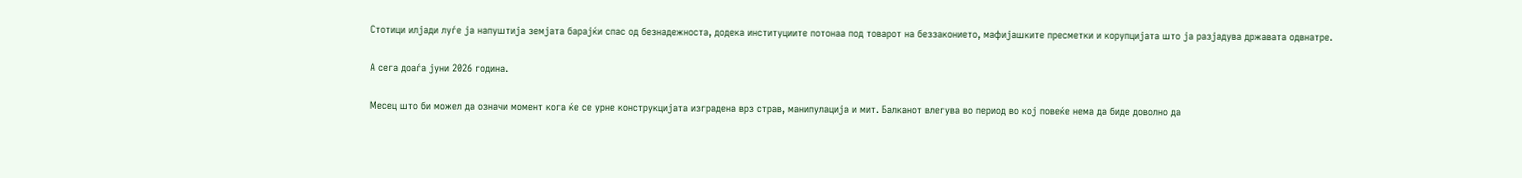Стотици илјади луѓе ја напуштија земјата барајќи спас од безнадежноста, додека институциите потонаа под товарот на беззаконието, мафијашките пресметки и корупцијата што ја разјадува државата одвнатре.

А сега доаѓа јуни 2026 година.

Месец што би можел да означи момент кога ќе се урне конструкцијата изградена врз страв, манипулација и мит. Балканот влегува во период во кој повеќе нема да биде доволно да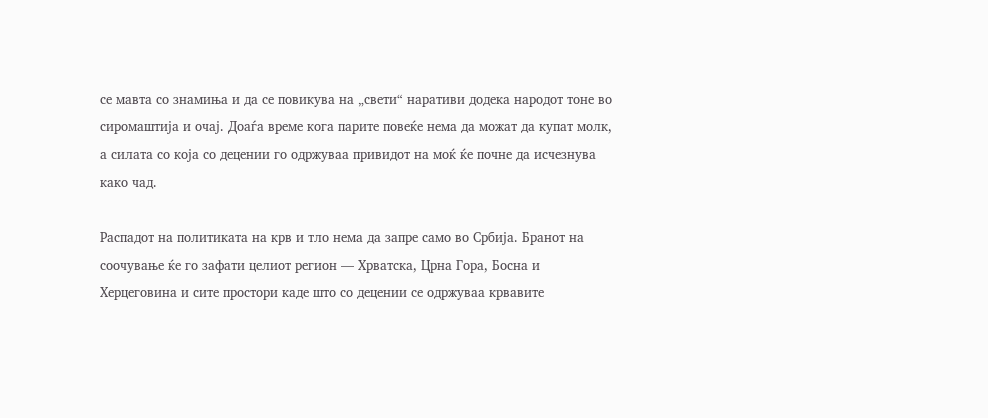се мавта со знамиња и да се повикува на „свети“ наративи додека народот тоне во сиромаштија и очај. Доаѓа време кога парите повеќе нема да можат да купат молк, а силата со која со децении го одржуваа привидот на моќ ќе почне да исчезнува како чад.

Распадот на политиката на крв и тло нема да запре само во Србија. Бранот на соочување ќе го зафати целиот регион — Хрватска, Црна Гора, Босна и Херцеговина и сите простори каде што со децении се одржуваа крвавите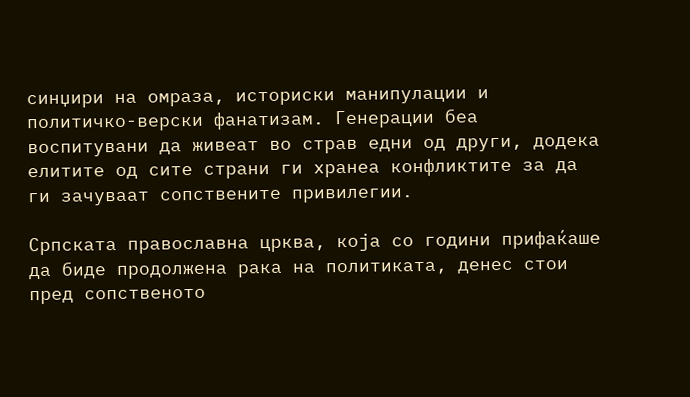синџири на омраза, историски манипулации и политичко-верски фанатизам. Генерации беа воспитувани да живеат во страв едни од други, додека елитите од сите страни ги хранеа конфликтите за да ги зачуваат сопствените привилегии.

Српската православна црква, која со години прифаќаше да биде продолжена рака на политиката, денес стои пред сопственото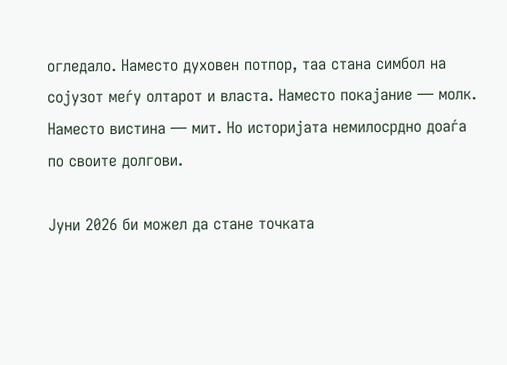огледало. Наместо духовен потпор, таа стана симбол на сојузот меѓу олтарот и власта. Наместо покајание — молк. Наместо вистина — мит. Но историјата немилосрдно доаѓа по своите долгови.

Јуни 2026 би можел да стане точката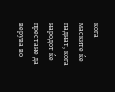кога маските ќе паднат, кога народот ќе престане да верува во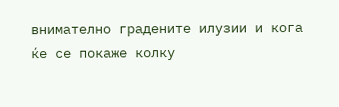внимателно градените илузии и кога ќе се покаже колку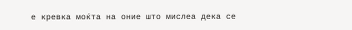е кревка моќта на оние што мислеа дека се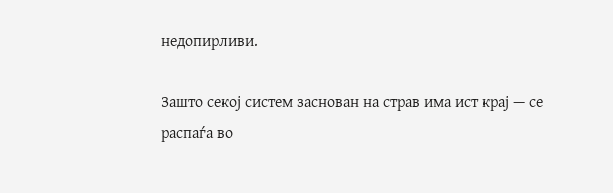недопирливи.

Зашто секој систем заснован на страв има ист крај — се распаѓа во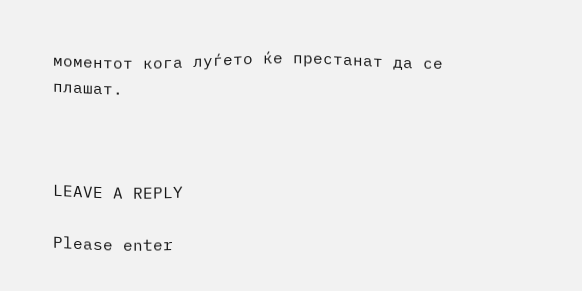моментот кога луѓето ќе престанат да се плашат.



LEAVE A REPLY

Please enter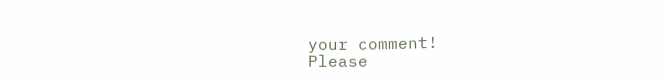your comment!
Please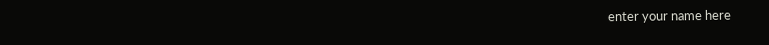enter your name here